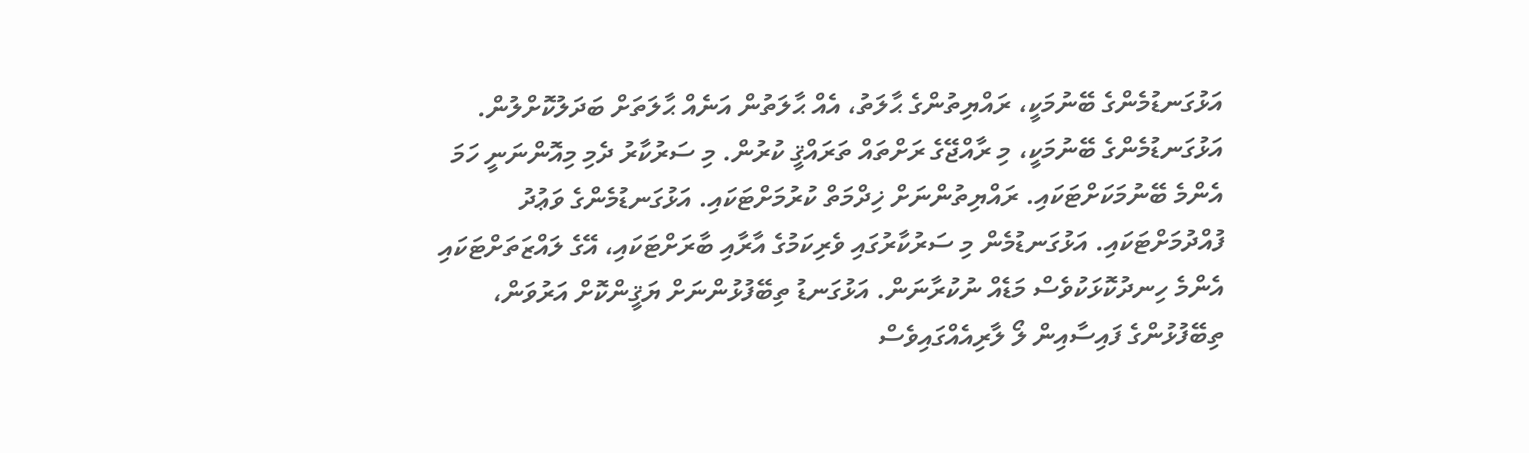އަޅުގަނޑުމެންގެ ބޭނުމަކީ، ރައްޔިތުންގެ ޙާލަތު، އެއް ޙާލަތުން އަނެއް ޙާލަތަށް ބަދަލުކޮށްލުން. އަޅުގަނޑުމެންގެ ބޭނުމަކީ، މި ރާއްޖޭގެ ރަށްތައް ތަރައްޤީ ކުރުން. މި ސަރުކާރު ދެމި މިއޮންނަނީ ހަމަ އެންމެ ބޭނުމަކަށްޓަކައި. ރައްޔިތުންނަށް ޚިދްމަތް ކުރުމަށްޓަކައި. އަޅުގަނޑުމެންގެ ވަޢުދު ފުއްދުމަށްޓަކައި. އަޅުގަނޑުމެން މި ސަރުކާރުގައި ވެރިކަމުގެ އާރާއި ބާރަށްޓަކައި، އޭގެ ލައްޒަތަށްޓަކައި އެންމެ ހިނދުކޮޅަކުވެސް މަޑެއް ނުކުރާނަން. އަޅުގަނޑު ތިބޭފުޅުންނަށް ޔަޤީންކޮށް އަރުވަން، ތިބޭފުޅުންގެ ފައިސާއިން ލޯ ލާރިއެއްގައިވެސް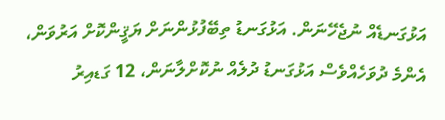އަޅުގަނޑެއް ނުޖެހޭނަން. އަޅުގަނޑު ތިބޭފުޅުންނަށް ޔަޤީންކޮށް އަރުވަން، އެންމެ ދުވަހެއްވެސް އަޅުގަނޑު ދުލެއް ނުކޮށްލާނަން، 12 ގަޑއިރު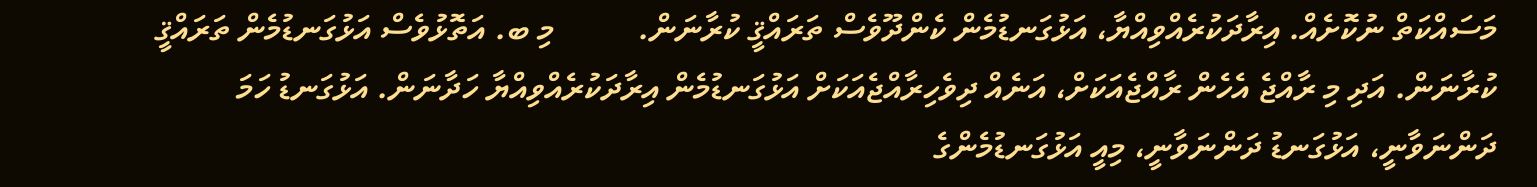މަސައްކަތް ނުކޮށެއް. އިރާދަކުރެއްވިއްޔާ، އަޅުގަނޑުމެން ކެންދޫވެސް ތަރައްޤީ ކުރާނަން.          މި ބ. އަތޮޅުވެސް އަޅުގަނޑުމެން ތަރައްޤީ ކުރާނަން. އަދި މި ރާއްޖެ އެހެން ރާއްޖެއަކަށް، އަނެއް ދިވެހިރާއްޖެއަކަށް އަޅުގަނޑުމެން އިރާދަކުރެއްވިއްޔާ ހަދާނަން. އަޅުގަނޑު ހަމަ ދަންނަވާނީ، އަޅުގަނޑު ދަންނަވާނީ، މިއީ އަޅުގަނޑުމެންގެ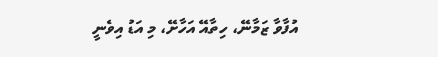އުފާވާ ޒަމާނޭ، ހިތާއޭ އަހާށޭ، މި އަޑު އިވެނީ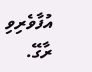އުފާވެރިވި ރާގޭ.